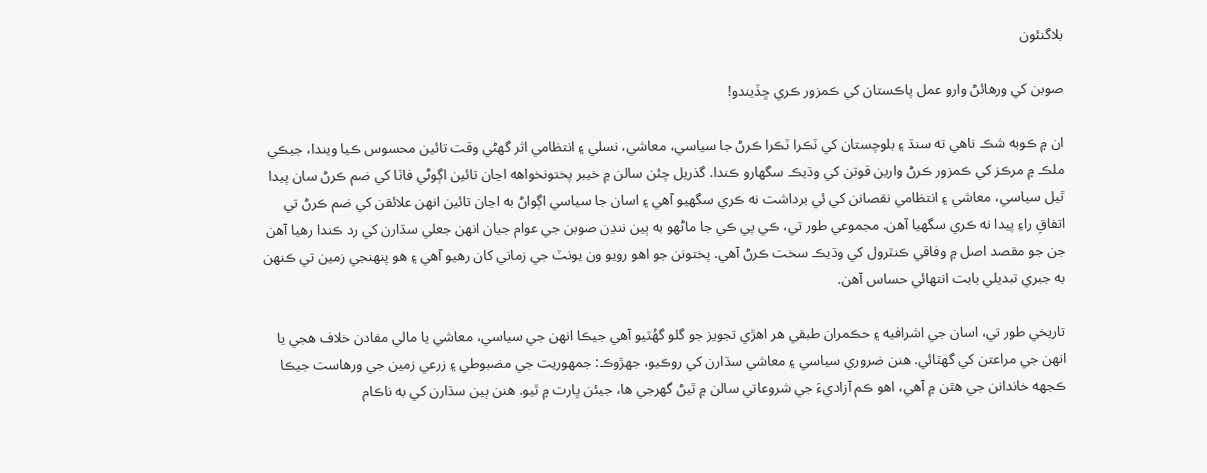بلاگنئون

صوبن کي ورهائڻ وارو عمل پاڪستان کي ڪمزور ڪري ڇڏيندو!

ان ۾ ڪوبه شڪ ناهي ته سنڌ ۽ بلوچستان کي ٽڪرا ٽڪرا ڪرڻ جا سياسي، معاشي، نسلي ۽ انتظامي اثر گهڻي وقت تائين محسوس ڪيا ويندا، جيڪي ملڪ ۾ مرڪز کي ڪمزور ڪرڻ وارين قوتن کي وڌيڪ سگهارو ڪندا. گذريل چئن سالن ۾ خيبر پختونخواهه اڃان تائين اڳوڻي فاٽا کي ضم ڪرڻ سان پيدا ٿيل سياسي، معاشي ۽ انتظامي نقصانن کي ئي برداشت نه ڪري سگهيو آهي ۽ اسان جا سياسي اڳواڻ به اڃان تائين انهن علائقن کي ضم ڪرڻ تي اتفاقِ راءِ پيدا نه ڪري سگهيا آهن. مجموعي طور تي، ڪي پي ڪي جا ماڻهو به ٻين ننڍن صوبن جي عوام جيان انهن جعلي سڌارن کي رد ڪندا رهيا آهن جن جو مقصد اصل ۾ وفاقي ڪنٽرول کي وڌيڪ سخت ڪرڻ آهي. پختونن جو اهو رويو ون يونٽ جي زماني کان رهيو آهي ۽ هو پنهنجي زمين تي ڪنهن به جبري تبديلي بابت انتهائي حساس آهن.

تاريخي طور تي، اسان جي اشرافيه ۽ حڪمران طبقي هر اهڙي تجويز جو گلو گهُٽيو آهي جيڪا انهن جي سياسي، معاشي يا مالي مفادن خلاف هجي يا انهن جي مراعتن کي گهٽائي. هنن ضروري سياسي ۽ معاشي سڌارن کي روڪيو، جهڙوڪ: جمهوريت جي مضبوطي ۽ زرعي زمين جي ورهاست جيڪا ڪجهه خاندانن جي هٿن ۾ آهي، اهو ڪم آزاديءَ جي شروعاتي سالن ۾ ٿيڻ گهرجي ها، جيئن ڀارت ۾ ٿيو. هنن ٻين سڌارن کي به ناڪام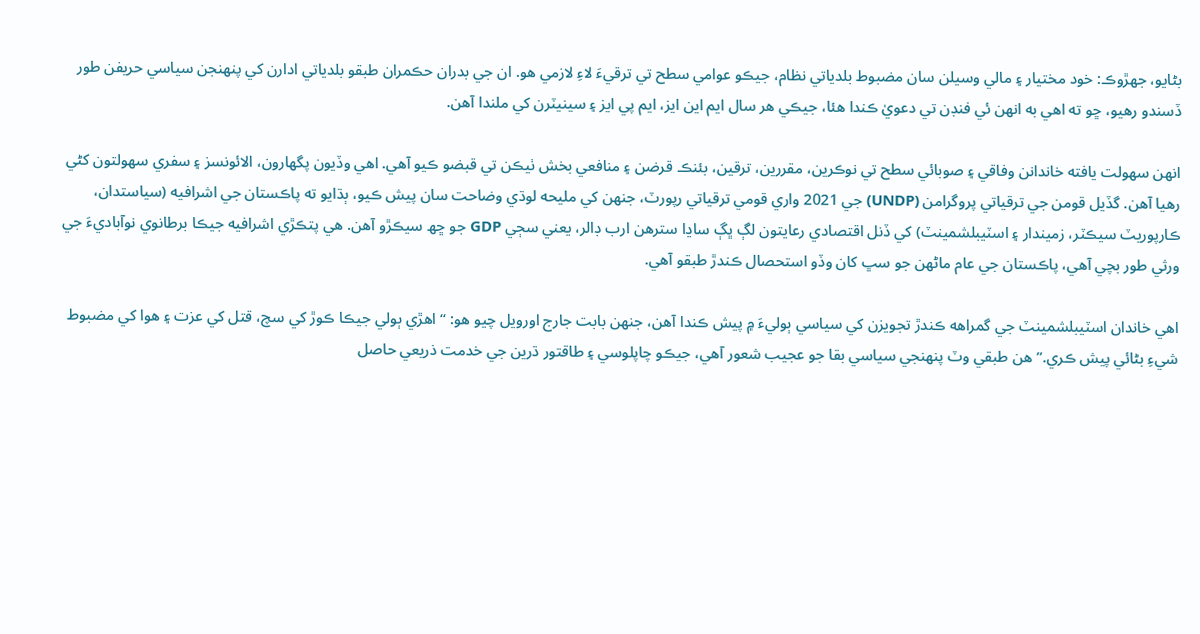بڻايو، جهڙوڪ: خود مختيار ۽ مالي وسيلن سان مضبوط بلدياتي نظام، جيڪو عوامي سطح تي ترقيءَ لاءِ لازمي هو. ان جي بدران حڪمران طبقو بلدياتي ادارن کي پنهنجن سياسي حريفن طور ڏسندو رهيو، ڇو ته اهي به انهن ئي فنڊن تي دعويٰ ڪندا هئا، جيڪي هر سال ايم اين ايز، ايم پي ايز ۽ سينيٽرن کي ملندا آهن.

انهن سهولت يافته خاندانن وفاقي ۽ صوبائي سطح تي نوڪرين، مقررين، ترقين، بئنڪ قرضن ۽ منافعي بخش ٺيڪن تي قبضو ڪيو آهي. اهي وڏيون پگهارون، الائونسز ۽ سفري سھولتون کڻي رهيا آهن. گڏيل قومن جي ترقياتي پروگرامن (UNDP) جي 2021 واري قومي ترقياتي رپورٽ، جنهن کي مليحه لوڌي وضاحت سان پيش ڪيو، ٻڌايو ته پاڪستان جي اشرافيه (سياستدان، ڪارپوريٽ سيڪٽر، زميندار ۽ اسٽيبلشمينٽ) کي ڏنل اقتصادي رعايتون لڳ ڀڳ ساڍا سترهن ارب ڊالر، يعني سڄي GDP جو ڇھ سيڪڙو آهن. هي پتڪڙي اشرافيه جيڪا برطانوي نوآباديءَ جي ورثي طور بچي آهي، پاڪستان جي عام ماڻهن جو سڀ کان وڏو استحصال ڪندڙ طبقو آهي.

اهي خاندان اسٽيبلشمينٽ جي گمراهه ڪندڙ تجويزن کي سياسي ٻوليءَ ۾ پيش ڪندا آهن، جنهن بابت جارج اورويل چيو هو: “اهڙي ٻولي جيڪا ڪوڙ کي سچ، قتل کي عزت ۽ هوا کي مضبوط شيءِ بڻائي پيش ڪري.” هن طبقي وٽ پنهنجي سياسي بقا جو عجيب شعور آهي، جيڪو چاپلوسي ۽ طاقتور ڌرين جي خدمت ذريعي حاصل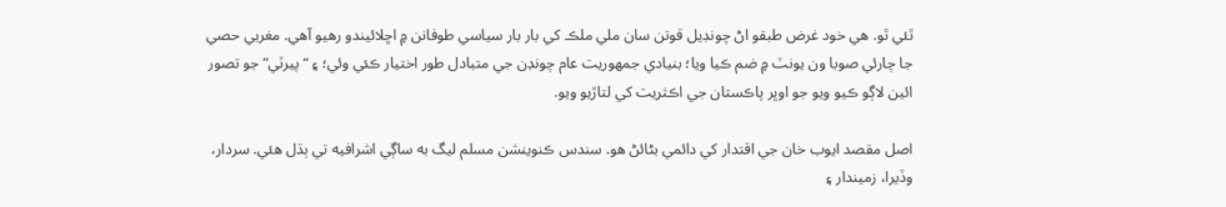ٿئي ٿو. هي خود غرض طبقو اڻ چونڊيل قوتن سان ملي ملڪ کي بار بار سياسي طوفانن ۾ اڇلائيندو رهيو آهي. مغربي حصي جا چارئي صوبا ون يونٽ ۾ ضم ڪيا ويا؛ بنيادي جمهوريت عام چونڊن جي متبادل طور اختيار ڪئي وئي؛ ۽ “پيرٽي” جو تصور ائين لاڳو ڪيو ويو جو اوڀر پاڪستان جي اڪثريت کي لتاڙيو ويو.

اصل مقصد ايوب خان جي اقتدار کي دائمي بڻائڻ هو. سندس ڪنوينشن مسلم ليگ به ساڳي اشرافيه تي ٻڌل هئي. سردار، وڏيرا، زميندار ۽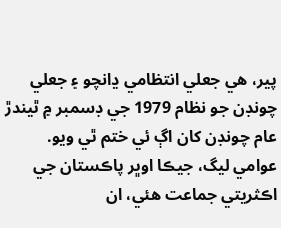پير، هي جعلي انتظامي ڍانچو ۽ جعلي چونڊن جو نظام 1979 جي ڊسمبر ۾ ٿيندڙ عام چونڊن کان اڳ ئي ختم ٿي ويو. عوامي ليگ، جيڪا اوڀر پاڪستان جي اڪثريتي جماعت هئي، ان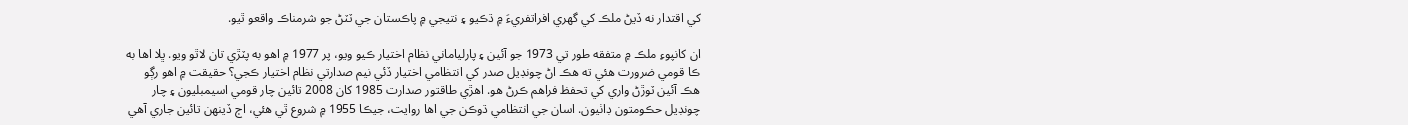کي اقتدار نه ڏيڻ ملڪ کي گھري افراتفريءَ ۾ ڌڪيو ۽ نتيجي ۾ پاڪستان جي ٽٽڻ جو شرمناڪ واقعو ٿيو.

ان کانپوءِ ملڪ ۾ متفقه طور تي 1973 جو آئين ۽ پارلياماني نظام اختيار ڪيو ويو، پر 1977 ۾ اهو به پٽڙي تان لاٿو ويو. ڀلا اها به ڪا قومي ضرورت هئي ته هڪ اڻ چونڊيل صدر کي انتظامي اختيار ڏئي نيم صدارتي نظام اختيار ڪجي؟ حقيقت ۾ اهو رڳو هڪ آئين ٽوڙڻ واري کي تحفظ فراهم ڪرڻ هو. اهڙي طاقتور صدارت 1985 کان 2008 تائين چار قومي اسيمبليون ۽ چار چونڊيل حڪومتون ڊاٺيون. اسان جي انتظامي ڌوڪن جي اها روايت، جيڪا 1955 ۾ شروع ٿي هئي، اڄ ڏينهن تائين جاري آهي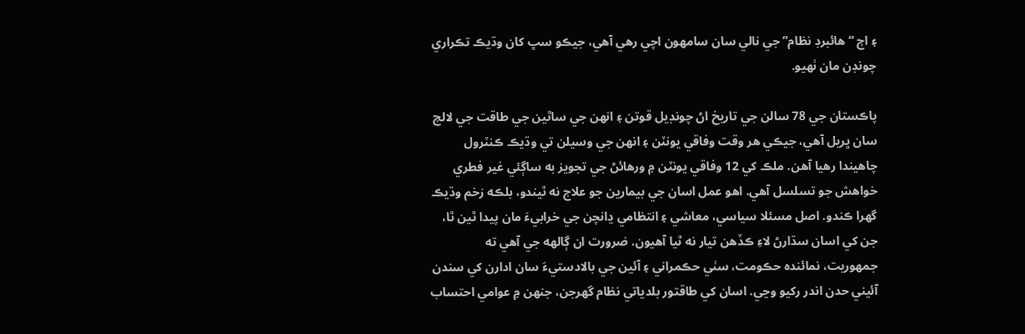۽ اڄ “هائبرڊ نظام” جي نالي سان سامهون اچي رهي آهي، جيڪو سڀ کان وڌيڪ تڪراري چونڊن مان ٺھيو.

پاڪستان جي 78 سالن جي تاريخ اڻ چونڊيل قوتن ۽ انهن جي ساٿين جي طاقت جي لالچ سان ڀريل آهي، جيڪي هر وقت وفاقي يونٽن ۽ انهن جي وسيلن تي وڌيڪ ڪنٽرول چاھيندا رهيا آهن. ملڪ کي 12 وفاقي يونٽن ۾ ورهائڻ جي تجويز به ساڳئي غير فطري خواهش جو تسلسل آهي. اهو عمل اسان جي بيمارين جو علاج نه ٿيندو، بلڪه زخم وڌيڪ گھرا ڪندو. اصل مسئلا سياسي، معاشي ۽ انتظامي ڍانچن جي خرابيءَ مان پيدا ٿين ٿا، جن کي اسان سڌارڻ لاءِ ڪڏهن تيار نه ٿيا آهيون. ضرورت ان ڳالهه جي آهي ته جمهوريت، نمائندہ حڪومت، سٺي حڪمراني ۽ آئين جي بالادستيءَ سان ادارن کي سندن آئيني حدن اندر رکيو وڃي. اسان کي طاقتور بلدياتي نظام گهرجن، جنھن ۾ عوامي احتساب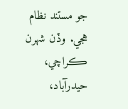جو مستند نظام هجي. وڏن شهرن ڪراچي، حيدرآباد،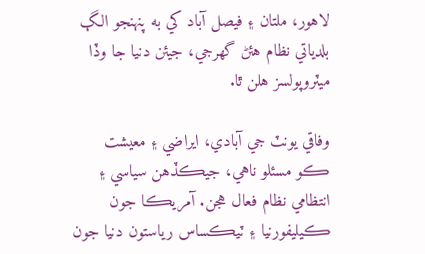لاهور، ملتان ۽ فيصل آباد کي به پنهنجو الڳ بلدياتي نظام هئڻ گهرجي، جيئن دنيا جا وڏا ميٽروپولسز هلن ٿا.

وفاقي يونٽ جي آبادي، ايراضي ۽ معيشت ڪو مسئلو ناهي، جيڪڏهن سياسي ۽ انتظامي نظام فعال هجن. آمريڪا جون ڪيليفورنيا ۽ ٽيڪساس رياستون دنيا جون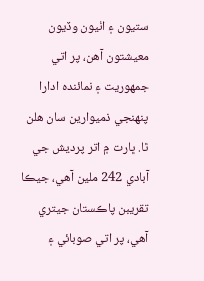ستيون ۽ اٺيون وڏيون معيشتون آهن، پر اتي جمهوريت ۽ نمائنده ادارا پنهنجي ذميوارين سان هلن ٿا. ڀارت ۾ اتر پرديش جي آبادي 242 ملين آهي، جيڪا تقريبن پاڪستان جيتري آهي، پر اتي صوبائي ۽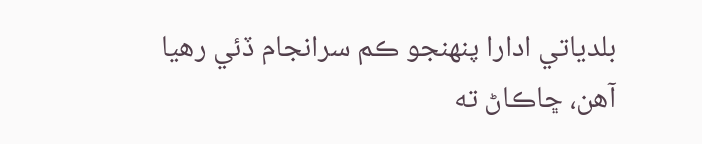بلدياتي ادارا پنهنجو ڪم سرانجام ڏئي رهيا آهن، ڇاڪاڻ ته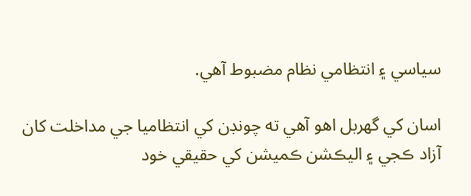سياسي ۽ انتظامي نظام مضبوط آهي.

اسان کي گهربل اهو آهي ته چونڊن کي انتظاميا جي مداخلت کان آزاد ڪجي ۽ اليڪشن ڪميشن کي حقيقي خود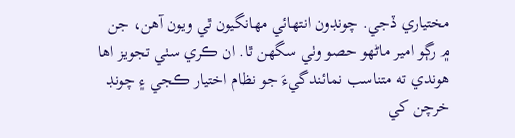مختياري ڏجي. چونڊون انتهائي مهانگيون ٿي ويون آهن، جن ۾ رڳو امير ماڻهو حصو وٺي سگهن ٿا. ان ڪري سٺي تجويز اها هوندي ته متناسب نمائندگيءَ جو نظام اختيار ڪجي ۽ چونڊ خرچن کي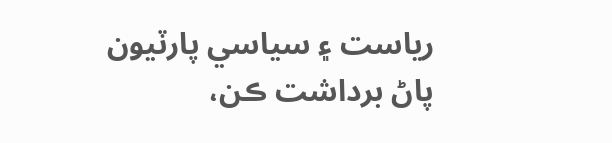رياست ۽ سياسي پارٽيون پاڻ برداشت ڪن،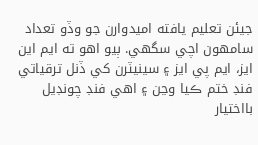جيئن تعليم يافته اميدوارن جو وڏو تعداد سامهون اچي سگهي. ٻيو اهو ته ايم اين ايز، ايم پي ايز ۽ سينيٽرن کي ڏنل ترقياتي فنڊ ختم ڪيا وڃن ۽ اهي فنڊ چونڊيل بااختيار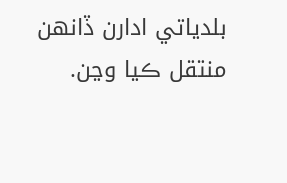بلدياتي ادارن ڏانهن منتقل ڪيا وڃن.